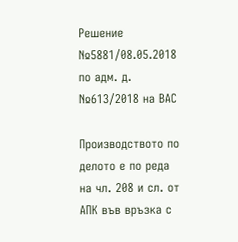Решение №5881/08.05.2018 по адм. д. №613/2018 на ВАС

Производството по делото е по реда на чл. 208 и сл. от АПК във връзка с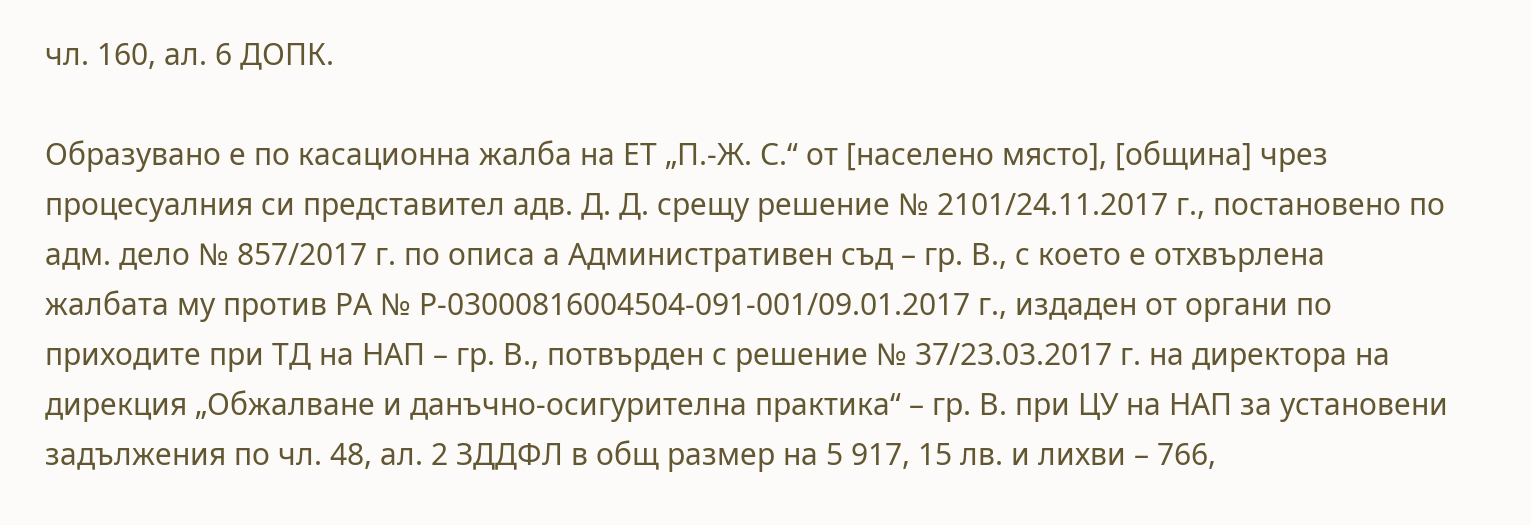чл. 160, ал. 6 ДОПК.

Образувано е по касационна жалба на ЕТ „П.-Ж. С.“ от [населено място], [община] чрез процесуалния си представител адв. Д. Д. срещу решение № 2101/24.11.2017 г., постановено по адм. дело № 857/2017 г. по описа а Административен съд – гр. В., с което е отхвърлена жалбата му против РА № Р-03000816004504-091-001/09.01.2017 г., издаден от органи по приходите при ТД на НАП – гр. В., потвърден с решение № 37/23.03.2017 г. на директора на дирекция „Обжалване и данъчно-осигурителна практика“ – гр. В. при ЦУ на НАП за установени задължения по чл. 48, ал. 2 ЗДДФЛ в общ размер на 5 917, 15 лв. и лихви – 766,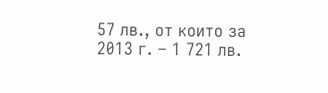57 лв., от които за 2013 г. – 1 721 лв.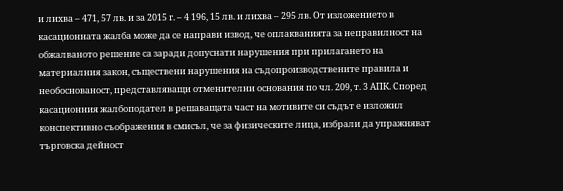и лихва – 471, 57 лв. и за 2015 г. – 4 196, 15 лв. и лихва – 295 лв. От изложението в касационната жалба може да се направи извод, че оплакванията за неправилност на обжалваното решение са заради допуснати нарушения при прилагането на материалния закон, съществени нарушения на съдопроизводствените правила и необоснованост, представляващи отменителни основания по чл. 209, т. 3 АПК. Според касационния жалбоподател в решаващата част на мотивите си съдът е изложил конспективно съображения в смисъл, че за физическите лица, избрали да упражняват търговска дейност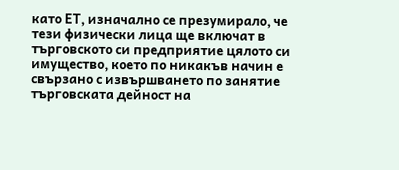като ЕТ, изначално се презумирало, че тези физически лица ще включат в търговското си предприятие цялото си имущество, което по никакъв начин е свързано с извършването по занятие търговската дейност на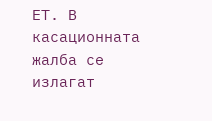ЕТ. В касационната жалба се излагат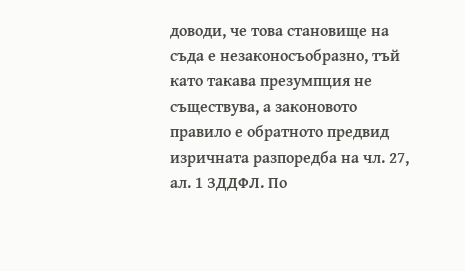доводи, че това становище на съда е незаконосъобразно, тъй като такава презумпция не съществува, а законовото правило е обратното предвид изричната разпоредба на чл. 27, ал. 1 ЗДДФЛ. По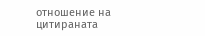отношение на цитираната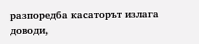разпоредба касаторът излага доводи,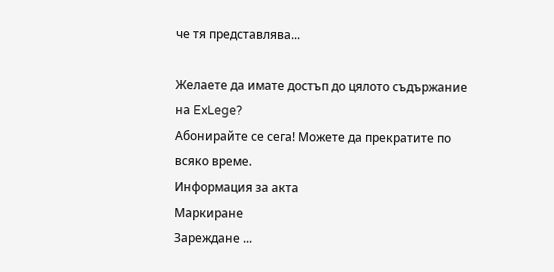че тя представлява...

Желаете да имате достъп до цялото съдържание на ExLege?
Абонирайте се сега! Можете да прекратите по всяко време.
Информация за акта
Маркиране
Зареждане ...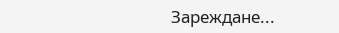Зареждане...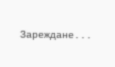Зареждане...